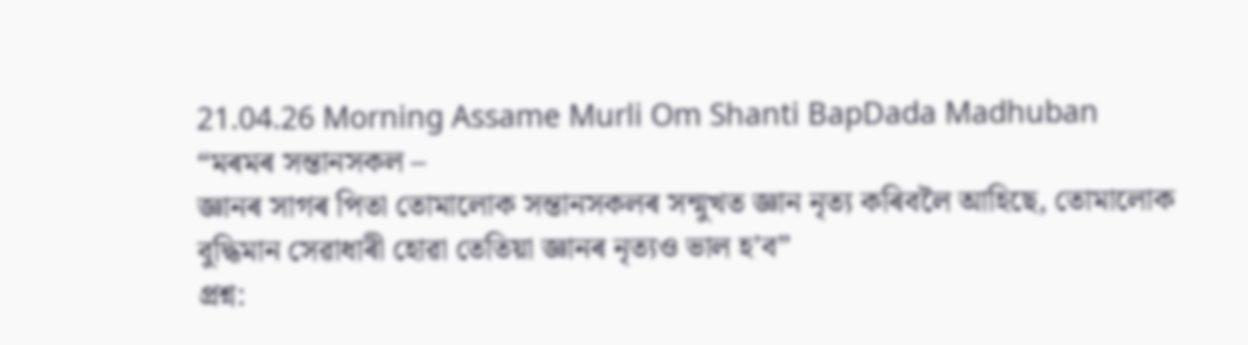21.04.26 Morning Assame Murli Om Shanti BapDada Madhuban
“মৰমৰ সন্তানসকল –
জ্ঞানৰ সাগৰ পিতা তোমালোক সন্তানসকলৰ সন্মুখত জ্ঞান নৃত্য কৰিবলৈ আহিছে, তোমালোক
বুদ্ধিমান সেৱাধাৰী হোৱা তেতিয়া জ্ঞানৰ নৃত্যও ভাল হ’ব”
প্ৰশ্ন: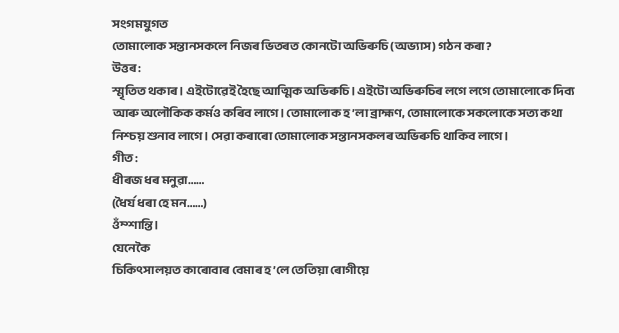সংগমযুগত
তোমালোক সন্তানসকলে নিজৰ ভিতৰত কোনটো অভিৰুচি (অভ্যাস) গঠন কৰা?
উত্তৰ:
স্মৃতিত থকাৰ। এইটোৱেই হৈছে আত্মিক অভিৰুচি। এইটো অভিৰুচিৰ লগে লগে তোমালোকে দিব্য
আৰু অলৌকিক কৰ্মও কৰিব লাগে। তোমালোক হ’লা ব্ৰাহ্মণ, তোমালোকে সকলোকে সত্য কথা
নিশ্চয় শুনাব লাগে। সেৱা কৰাৰো তোমালোক সন্তানসকলৰ অভিৰুচি থাকিব লাগে।
গীত:
ধীৰজ ধৰ মনুৱা……
(ধৈৰ্য ধৰা হে মন……)
ওঁম্শান্তি।
যেনেকৈ
চিকিৎসালয়ত কাৰোবাৰ বেমাৰ হ’লে তেতিয়া ৰোগীয়ে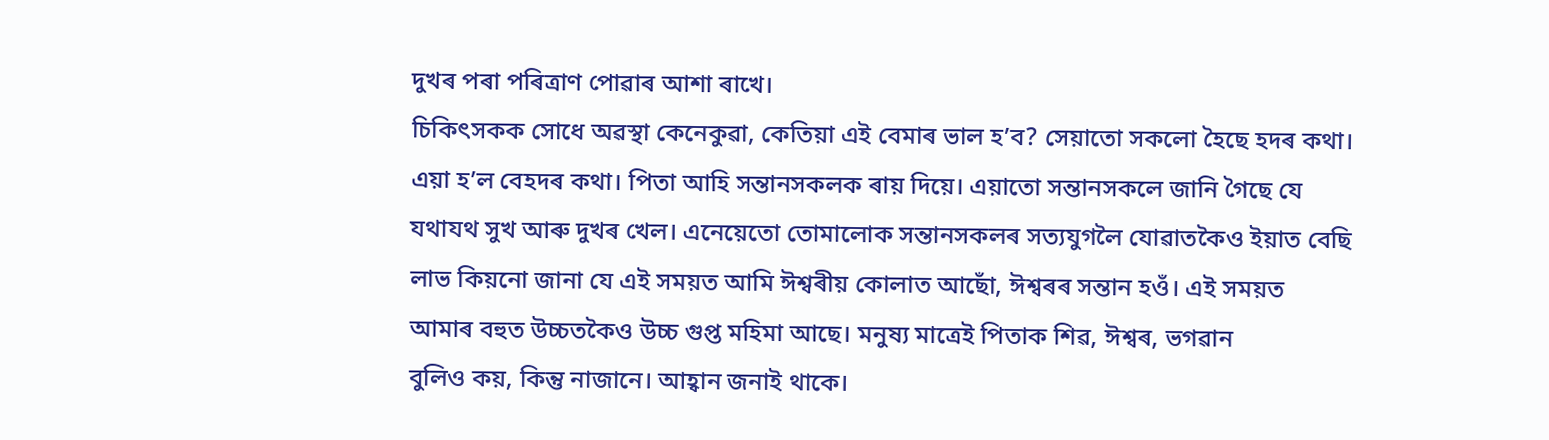দুখৰ পৰা পৰিত্ৰাণ পোৱাৰ আশা ৰাখে।
চিকিৎসকক সোধে অৱস্থা কেনেকুৱা, কেতিয়া এই বেমাৰ ভাল হ’ব? সেয়াতো সকলো হৈছে হদৰ কথা।
এয়া হ’ল বেহদৰ কথা। পিতা আহি সন্তানসকলক ৰায় দিয়ে। এয়াতো সন্তানসকলে জানি গৈছে যে
যথাযথ সুখ আৰু দুখৰ খেল। এনেয়েতো তোমালোক সন্তানসকলৰ সত্যযুগলৈ যোৱাতকৈও ইয়াত বেছি
লাভ কিয়নো জানা যে এই সময়ত আমি ঈশ্বৰীয় কোলাত আছোঁ, ঈশ্বৰৰ সন্তান হওঁ। এই সময়ত
আমাৰ বহুত উচ্চতকৈও উচ্চ গুপ্ত মহিমা আছে। মনুষ্য মাত্ৰেই পিতাক শিৱ, ঈশ্বৰ, ভগৱান
বুলিও কয়, কিন্তু নাজানে। আহ্বান জনাই থাকে।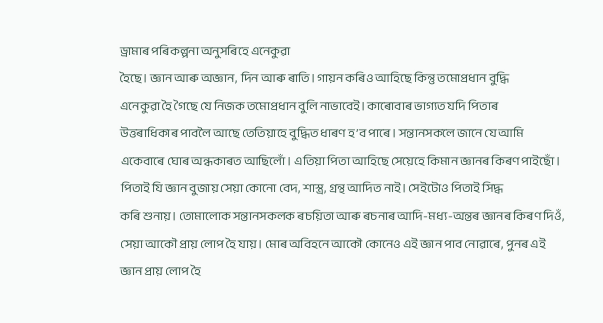ড্ৰামাৰ পৰিকল্পনা অনুসৰিহে এনেকুৱা
হৈছে। জ্ঞান আৰু অজ্ঞান, দিন আৰু ৰাতি। গায়ন কৰিও আহিছে কিন্তু তমোপ্ৰধান বুদ্ধি
এনেকুৱা হৈ গৈছে যে নিজক তমোপ্ৰধান বুলি নাভাবেই। কাৰোবাৰ ভাগ্যত যদি পিতাৰ
উত্তৰাধিকাৰ পাবলৈ আছে তেতিয়াহে বুদ্ধিত ধাৰণ হ’ব পাৰে। সন্তানসকলে জানে যে আমি
একেবাৰে ঘোৰ অন্ধকাৰত আছিলোঁ। এতিয়া পিতা আহিছে সেয়েহে কিমান জ্ঞানৰ কিৰণ পাইছোঁ।
পিতাই যি জ্ঞান বুজায় সেয়া কোনো বেদ, শাস্ত্ৰ, গ্ৰন্থ আদিত নাই। সেইটোও পিতাই সিদ্ধ
কৰি শুনায়। তোমালোক সন্তানসকলক ৰচয়িতা আৰু ৰচনাৰ আদি-মধ্য-অন্তৰ জ্ঞানৰ কিৰণ দিওঁ,
সেয়া আকৌ প্ৰায় লোপ হৈ যায়। মোৰ অবিহনে আকৌ কোনেও এই জ্ঞান পাব নোৱাৰে, পুনৰ এই
জ্ঞান প্ৰায় লোপ হৈ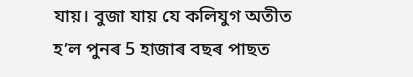যায়। বুজা যায় যে কলিযুগ অতীত হ’ল পুনৰ 5 হাজাৰ বছৰ পাছত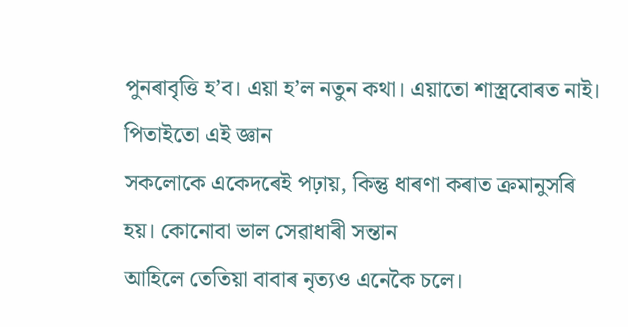পুনৰাবৃত্তি হ’ব। এয়া হ’ল নতুন কথা। এয়াতো শাস্ত্ৰবোৰত নাই।
পিতাইতো এই জ্ঞান
সকলোকে একেদৰেই পঢ়ায়, কিন্তু ধাৰণা কৰাত ক্ৰমানুসৰি হয়। কোনোবা ভাল সেৱাধাৰী সন্তান
আহিলে তেতিয়া বাবাৰ নৃত্যও এনেকৈ চলে।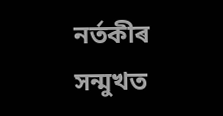নৰ্তকীৰ সন্মুখত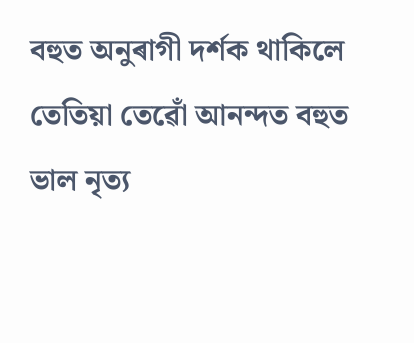বহুত অনুৰাগী দৰ্শক থাকিলে
তেতিয়া তেৱোঁ আনন্দত বহুত ভাল নৃত্য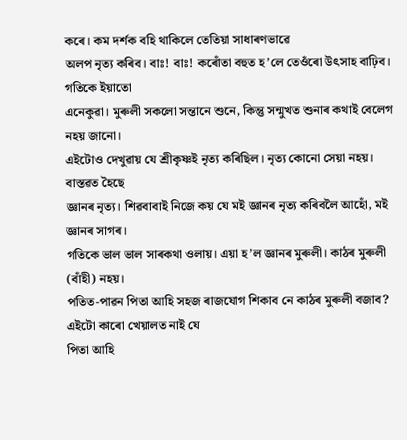কৰে। কম দৰ্শক বহি থাকিলে তেতিয়া সাধাৰণভাৱে
অলপ নৃত্য কৰিব। বাঃ! বাঃ! কৰোঁতা বহুত হ’লে তেওঁৰো উৎসাহ বাঢ়িব। গতিকে ইয়াতো
এনেকুৱা। মুৰুলী সকলো সন্তানে শুনে, কিন্তু সন্মুখত শুনাৰ কথাই বেলেগ নহয় জানো।
এইটোও দেখুৱায় যে শ্ৰীকৃষ্ণই নৃত্য কৰিছিল। নৃত্য কোনো সেয়া নহয়। বাস্তৱত হৈছে
জ্ঞানৰ নৃত্য। শিৱবাবাই নিজে কয় যে মই জ্ঞানৰ নৃত্য কৰিবলৈ আহোঁ, মই জ্ঞানৰ সাগৰ।
গতিকে ভাল ভাল সাৰকথা ওলায়। এয়া হ’ল জ্ঞানৰ মুৰুলী। কাঠৰ মুৰুলী (বাঁহী) নহয়।
পতিত-পাৱন পিতা আহি সহজ ৰাজযোগ শিকাব নে কাঠৰ মুৰুলী বজাব? এইটো কাৰো খেয়ালত নাই যে
পিতা আহি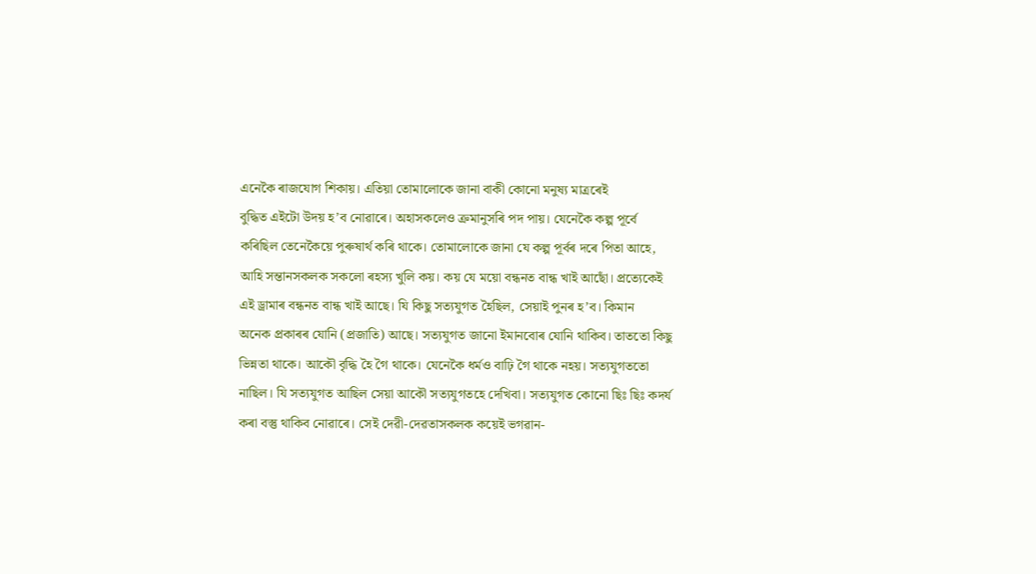এনেকৈ ৰাজযোগ শিকায়। এতিয়া তোমালোকে জানা বাকী কোনো মনুষ্য মাত্ৰৰেই
বুদ্ধিত এইটো উদয় হ’ব নোৱাৰে। অহাসকলেও ক্ৰমানুসৰি পদ পায়। যেনেকৈ কল্প পূৰ্বে
কৰিছিল তেনেকৈয়ে পুৰুষাৰ্থ কৰি থাকে। তোমালোকে জানা যে কল্প পূৰ্বৰ দৰে পিতা আহে,
আহি সন্তানসকলক সকলো ৰহস্য খুলি কয়। কয় যে ময়ো বন্ধনত বান্ধ খাই আছোঁ। প্ৰত্যেকেই
এই ড্ৰামাৰ বন্ধনত বান্ধ খাই আছে। যি কিছু সত্যযুগত হৈছিল, সেয়াই পুনৰ হ’ব। কিমান
অনেক প্ৰকাৰৰ যোনি (প্ৰজাতি) আছে। সত্যযুগত জানো ইমানবোৰ যোনি থাকিব। তাততো কিছু
ভিন্নতা থাকে। আকৌ বৃদ্ধি হৈ গৈ থাকে। যেনেকৈ ধৰ্মও বাঢ়ি গৈ থাকে নহয়। সত্যযুগততো
নাছিল। যি সত্যযুগত আছিল সেয়া আকৌ সত্যযুগতহে দেখিবা। সত্যযুগত কোনো ছিঃ ছিঃ কদৰ্য
কৰা বস্তু থাকিব নোৱাৰে। সেই দেৱী-দেৱতাসকলক কয়েই ভগৱান-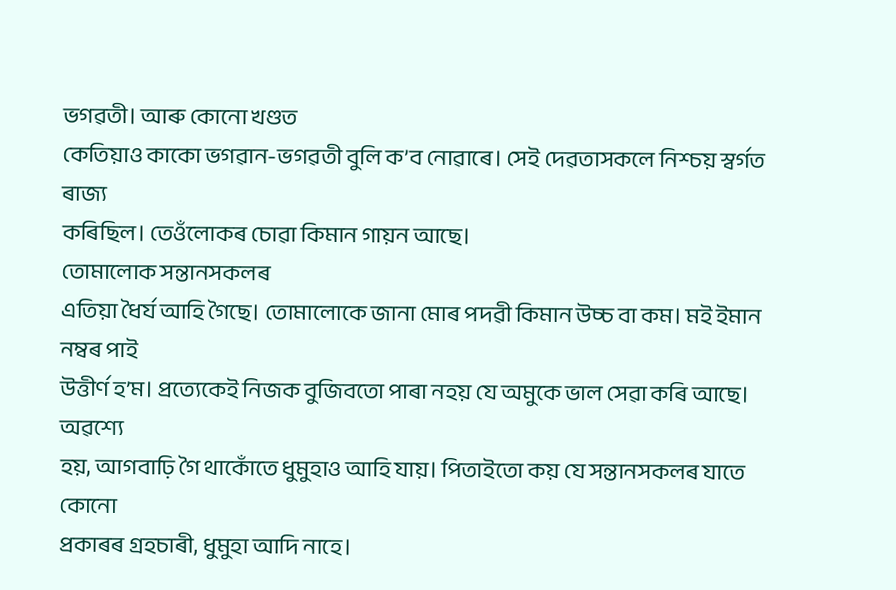ভগৱতী। আৰু কোনো খণ্ডত
কেতিয়াও কাকো ভগৱান-ভগৱতী বুলি ক’ব নোৱাৰে। সেই দেৱতাসকলে নিশ্চয় স্বৰ্গত ৰাজ্য
কৰিছিল। তেওঁলোকৰ চোৱা কিমান গায়ন আছে।
তোমালোক সন্তানসকলৰ
এতিয়া ধৈৰ্য আহি গৈছে। তোমালোকে জানা মোৰ পদৱী কিমান উচ্চ বা কম। মই ইমান নম্বৰ পাই
উত্তীৰ্ণ হ’ম। প্ৰত্যেকেই নিজক বুজিবতো পাৰা নহয় যে অমুকে ভাল সেৱা কৰি আছে। অৱশ্যে
হয়, আগবাঢ়ি গৈ থাকোঁতে ধুমুহাও আহি যায়। পিতাইতো কয় যে সন্তানসকলৰ যাতে কোনো
প্ৰকাৰৰ গ্ৰহচাৰী, ধুমুহা আদি নাহে।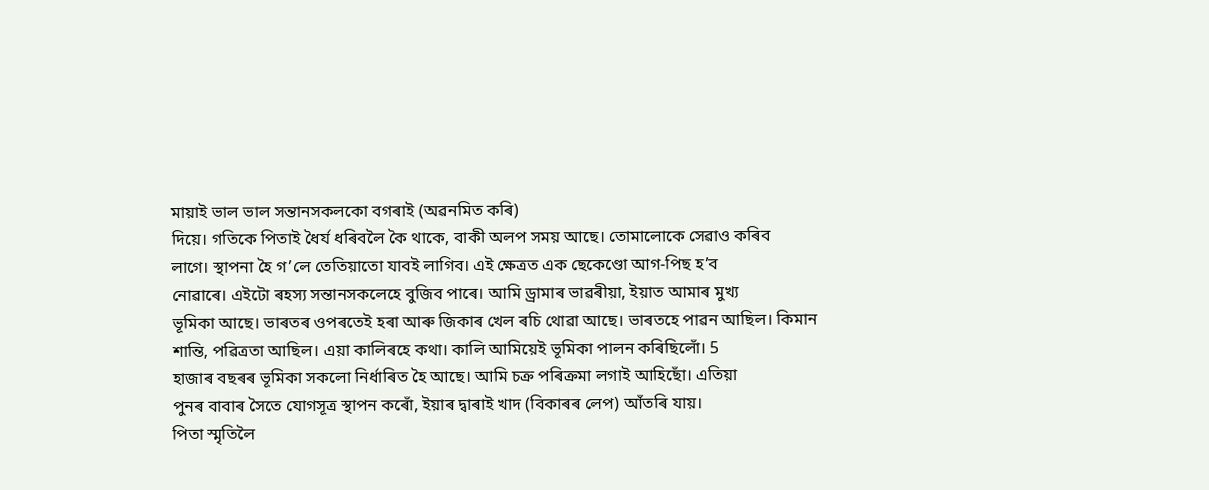মায়াই ভাল ভাল সন্তানসকলকো বগৰাই (অৱনমিত কৰি)
দিয়ে। গতিকে পিতাই ধৈৰ্য ধৰিবলৈ কৈ থাকে, বাকী অলপ সময় আছে। তোমালোকে সেৱাও কৰিব
লাগে। স্থাপনা হৈ গ’লে তেতিয়াতো যাবই লাগিব। এই ক্ষেত্ৰত এক ছেকেণ্ডো আগ-পিছ হ’ব
নোৱাৰে। এইটো ৰহস্য সন্তানসকলেহে বুজিব পাৰে। আমি ড্ৰামাৰ ভাৱৰীয়া, ইয়াত আমাৰ মুখ্য
ভূমিকা আছে। ভাৰতৰ ওপৰতেই হৰা আৰু জিকাৰ খেল ৰচি থোৱা আছে। ভাৰতহে পাৱন আছিল। কিমান
শান্তি, পৱিত্ৰতা আছিল। এয়া কালিৰহে কথা। কালি আমিয়েই ভূমিকা পালন কৰিছিলোঁ। 5
হাজাৰ বছৰৰ ভূমিকা সকলো নিৰ্ধাৰিত হৈ আছে। আমি চক্ৰ পৰিক্ৰমা লগাই আহিছোঁ। এতিয়া
পুনৰ বাবাৰ সৈতে যোগসূত্ৰ স্থাপন কৰোঁ, ইয়াৰ দ্বাৰাই খাদ (বিকাৰৰ লেপ) আঁতৰি যায়।
পিতা স্মৃতিলৈ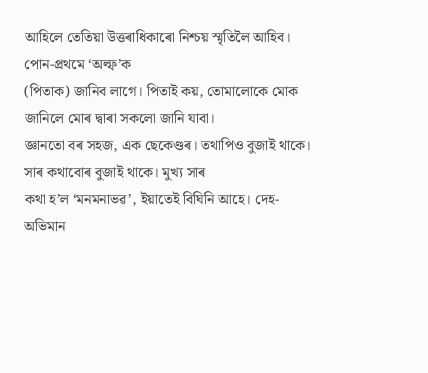আহিলে তেতিয়া উত্তৰাধিকাৰো নিশ্চয় স্মৃতিলৈ আহিব। পোন-প্ৰথমে ‘অল্ফ’ক
(পিতাক) জানিব লাগে। পিতাই কয়, তোমালোকে মোক জানিলে মোৰ দ্বাৰা সকলো জানি যাবা।
জ্ঞানতো বৰ সহজ, এক ছেকেণ্ডৰ। তথাপিও বুজাই থাকে। সাৰ কথাবোৰ বুজাই থাকে। মুখ্য সাৰ
কথা হ’ল ‘মনমনাভৱ’, ইয়াতেই বিঘিনি আহে। দেহ-অভিমান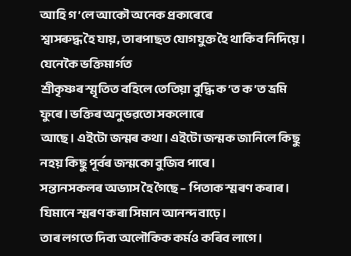আহি গ’লে আকৌ অনেক প্ৰকাৰেৰে
শ্বাসৰুদ্ধ হৈ যায়, তাৰপাছত যোগযুক্ত হৈ থাকিব নিদিয়ে। যেনেকৈ ভক্তিমাৰ্গত
শ্ৰীকৃষ্ণৰ স্মৃতিত বহিলে তেতিয়া বুদ্ধি ক’ত ক’ত ভ্ৰমি ফুৰে। ভক্তিৰ অনুভৱতো সকলোৰে
আছে। এইটো জন্মৰ কথা। এইটো জন্মক জানিলে কিছু নহয় কিছু পূৰ্বৰ জন্মকো বুজিব পাৰে।
সন্তানসকলৰ অভ্যাস হৈ গৈছে – পিতাক স্মৰণ কৰাৰ। যিমানে স্মৰণ কৰা সিমান আনন্দ বাঢ়ে।
তাৰ লগতে দিব্য অলৌকিক কৰ্মও কৰিব লাগে।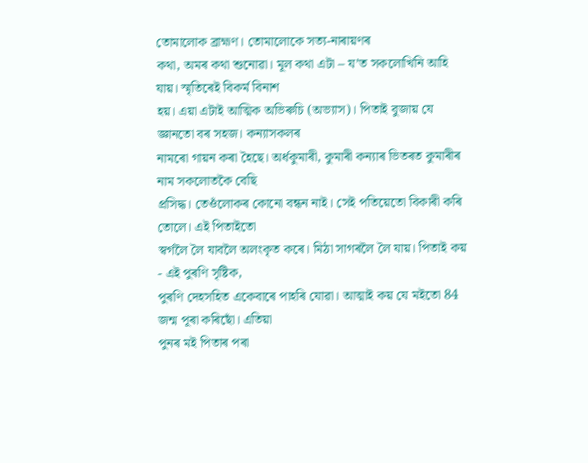তোমালোক ব্ৰাহ্মণ। তোমালোকে সত্য-নাৰায়ণৰ
কথা, অমৰ কথা শুনোৱা। মূল কথা এটা – য’ত সকলোখিনি আহি যায়। স্মৃতিৰেই বিকৰ্ম বিনাশ
হয়। এয়া এটাই আত্মিক অভিৰুচি (অভ্যাস)। পিতাই বুজায় যে জ্ঞানতো বৰ সহজ। কন্যাসকলৰ
নামৰো গায়ন কৰা হৈছে। অৰ্ধকুমাৰী, কুমাৰী কন্যাৰ ভিতৰত কুমাৰীৰ নাম সকলোতকৈ বেছি
প্ৰসিদ্ধ। তেওঁলোকৰ কোনো বন্ধন নাই। সেই পতিয়েতো বিকাৰী কৰি তোলে। এই পিতাইতো
স্বৰ্গলৈ লৈ যাবলৈ অলংকৃত কৰে। মিঠা সাগৰলৈ লৈ যায়। পিতাই কয় - এই পুৰণি সৃষ্টিক,
পুৰণি দেহসহিত একেবাৰে পাহৰি যোৱা। আত্মাই কয় যে মইতো 84 জন্ম পূৰা কৰিছোঁ। এতিয়া
পুনৰ মই পিতাৰ পৰা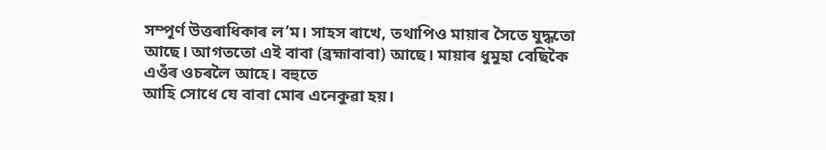সম্পূৰ্ণ উত্তৰাধিকাৰ ল’ম। সাহস ৰাখে, তথাপিও মায়াৰ সৈতে যুদ্ধতো
আছে। আগততো এই বাবা (ব্ৰহ্মাবাবা) আছে। মায়াৰ ধুমুহা বেছিকৈ এওঁৰ ওচৰলৈ আহে। বহুতে
আহি সোধে যে বাবা মোৰ এনেকুৱা হয়।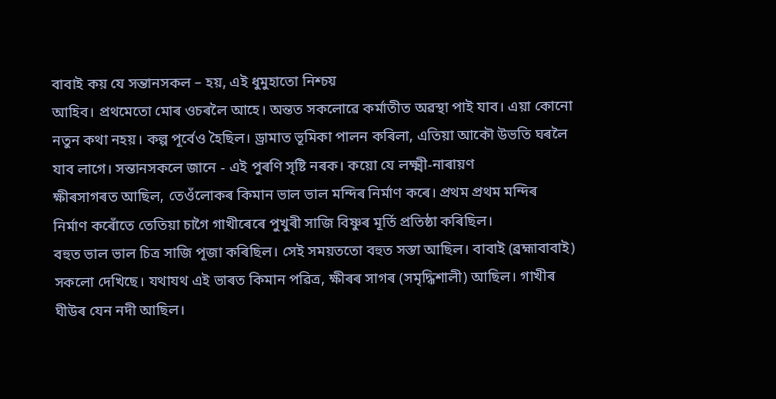বাবাই কয় যে সন্তানসকল – হয়, এই ধুমুহাতো নিশ্চয়
আহিব। প্ৰথমেতো মোৰ ওচৰলৈ আহে। অন্তত সকলোৱে কৰ্মাতীত অৱস্থা পাই যাব। এয়া কোনো
নতুন কথা নহয়। কল্প পূৰ্বেও হৈছিল। ড্ৰামাত ভূমিকা পালন কৰিলা, এতিয়া আকৌ উভতি ঘৰলৈ
যাব লাগে। সন্তানসকলে জানে - এই পুৰণি সৃষ্টি নৰক। কয়ো যে লক্ষ্মী-নাৰায়ণ
ক্ষীৰসাগৰত আছিল, তেওঁলোকৰ কিমান ভাল ভাল মন্দিৰ নিৰ্মাণ কৰে। প্ৰথম প্ৰথম মন্দিৰ
নিৰ্মাণ কৰোঁতে তেতিয়া চাগৈ গাখীৰেৰে পুখুৰী সাজি বিষ্ণুৰ মূৰ্তি প্ৰতিষ্ঠা কৰিছিল।
বহুত ভাল ভাল চিত্ৰ সাজি পূজা কৰিছিল। সেই সময়ততো বহুত সস্তা আছিল। বাবাই (ব্ৰহ্মাবাবাই)
সকলো দেখিছে। যথাযথ এই ভাৰত কিমান পৱিত্ৰ, ক্ষীৰৰ সাগৰ (সমৃদ্ধিশালী) আছিল। গাখীৰ
ঘীউৰ যেন নদী আছিল।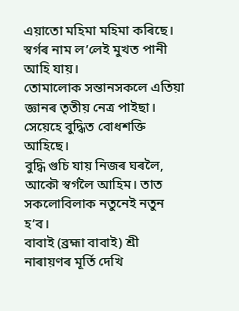এয়াতো মহিমা মহিমা কৰিছে। স্বৰ্গৰ নাম ল’লেই মুখত পানী আহি যায়।
তোমালোক সন্তানসকলে এতিয়া জ্ঞানৰ তৃতীয় নেত্ৰ পাইছা। সেয়েহে বুদ্ধিত বোধশক্তি আহিছে।
বুদ্ধি গুচি যায় নিজৰ ঘৰলৈ, আকৌ স্বৰ্গলৈ আহিম। তাত সকলোবিলাক নতুনেই নতুন হ’ব।
বাবাই (ব্ৰহ্মা বাবাই) শ্ৰী নাৰায়ণৰ মূৰ্তি দেখি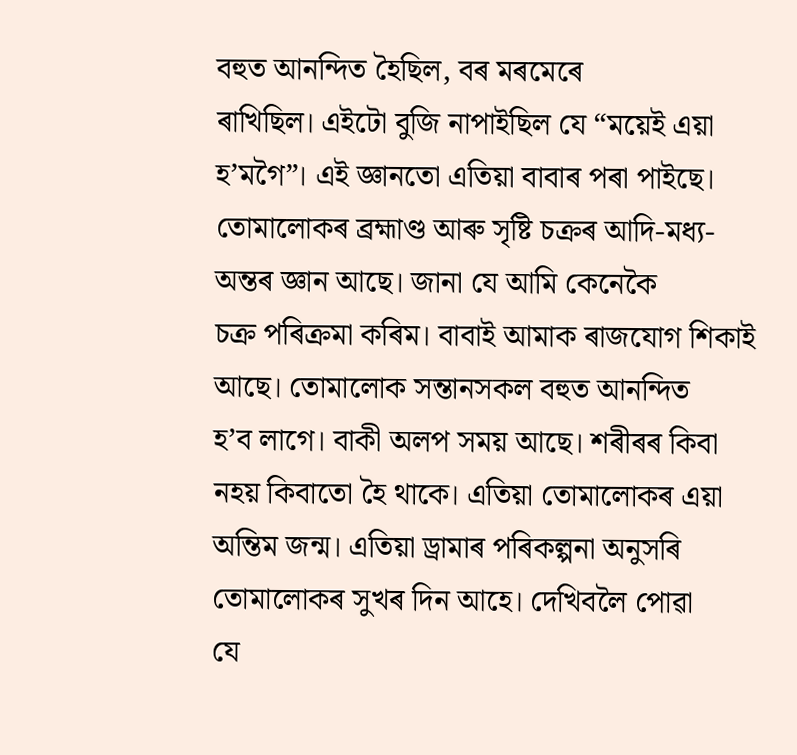বহুত আনন্দিত হৈছিল, বৰ মৰমেৰে
ৰাখিছিল। এইটো বুজি নাপাইছিল যে “ময়েই এয়া হ’মগৈ”। এই জ্ঞানতো এতিয়া বাবাৰ পৰা পাইছে।
তোমালোকৰ ব্ৰহ্মাণ্ড আৰু সৃষ্টি চক্ৰৰ আদি-মধ্য-অন্তৰ জ্ঞান আছে। জানা যে আমি কেনেকৈ
চক্ৰ পৰিক্ৰমা কৰিম। বাবাই আমাক ৰাজযোগ শিকাই আছে। তোমালোক সন্তানসকল বহুত আনন্দিত
হ’ব লাগে। বাকী অলপ সময় আছে। শৰীৰৰ কিবা নহয় কিবাতো হৈ থাকে। এতিয়া তোমালোকৰ এয়া
অন্তিম জন্ম। এতিয়া ড্ৰামাৰ পৰিকল্পনা অনুসৰি তোমালোকৰ সুখৰ দিন আহে। দেখিবলৈ পোৱা
যে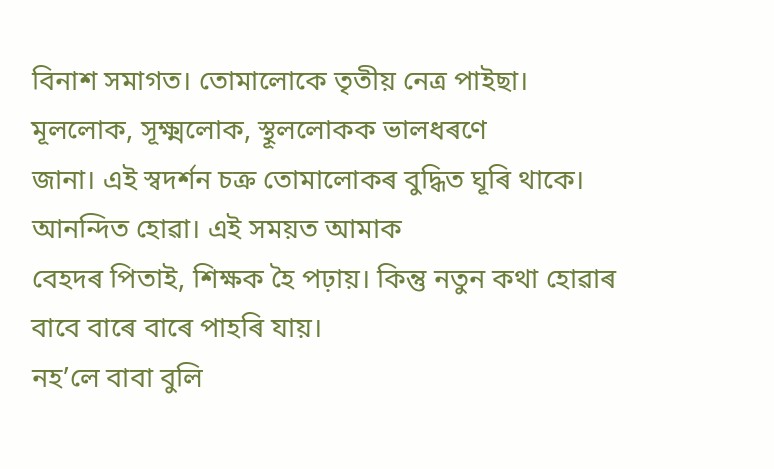বিনাশ সমাগত। তোমালোকে তৃতীয় নেত্ৰ পাইছা। মূললোক, সূক্ষ্মলোক, স্থূললোকক ভালধৰণে
জানা। এই স্বদৰ্শন চক্ৰ তোমালোকৰ বুদ্ধিত ঘূৰি থাকে। আনন্দিত হোৱা। এই সময়ত আমাক
বেহদৰ পিতাই, শিক্ষক হৈ পঢ়ায়। কিন্তু নতুন কথা হোৱাৰ বাবে বাৰে বাৰে পাহৰি যায়।
নহ’লে বাবা বুলি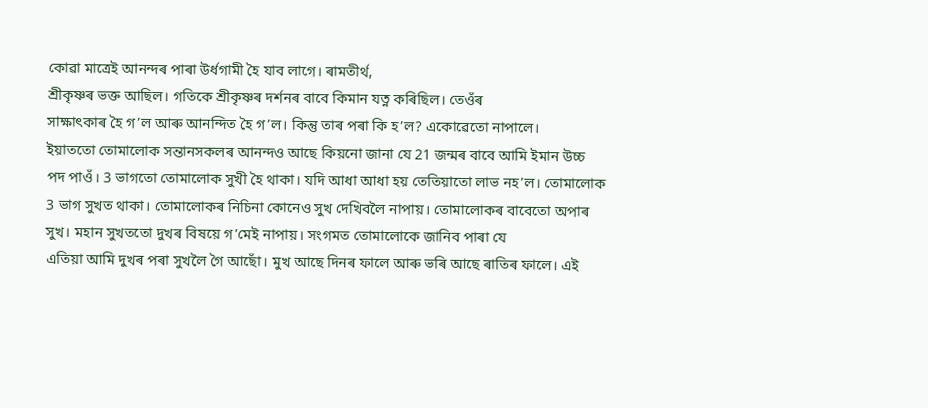কোৱা মাত্ৰেই আনন্দৰ পাৰা উৰ্ধগামী হৈ যাব লাগে। ৰামতীৰ্থ,
শ্ৰীকৃষ্ণৰ ভক্ত আছিল। গতিকে শ্ৰীকৃষ্ণৰ দৰ্শনৰ বাবে কিমান যত্ন কৰিছিল। তেওঁৰ
সাক্ষাৎকাৰ হৈ গ’ল আৰু আনন্দিত হৈ গ’ল। কিন্তু তাৰ পৰা কি হ’ল? একোৱেতো নাপালে।
ইয়াততো তোমালোক সন্তানসকলৰ আনন্দও আছে কিয়নো জানা যে 21 জন্মৰ বাবে আমি ইমান উচ্চ
পদ পাওঁ। 3 ভাগতো তোমালোক সুখী হৈ থাকা। যদি আধা আধা হয় তেতিয়াতো লাভ নহ’ল। তোমালোক
3 ভাগ সুখত থাকা। তোমালোকৰ নিচিনা কোনেও সুখ দেখিবলৈ নাপায়। তোমালোকৰ বাবেতো অপাৰ
সুখ। মহান সুখততো দুখৰ বিষয়ে গ’মেই নাপায়। সংগমত তোমালোকে জানিব পাৰা যে
এতিয়া আমি দুখৰ পৰা সুখলৈ গৈ আছোঁ। মুখ আছে দিনৰ ফালে আৰু ভৰি আছে ৰাতিৰ ফালে। এই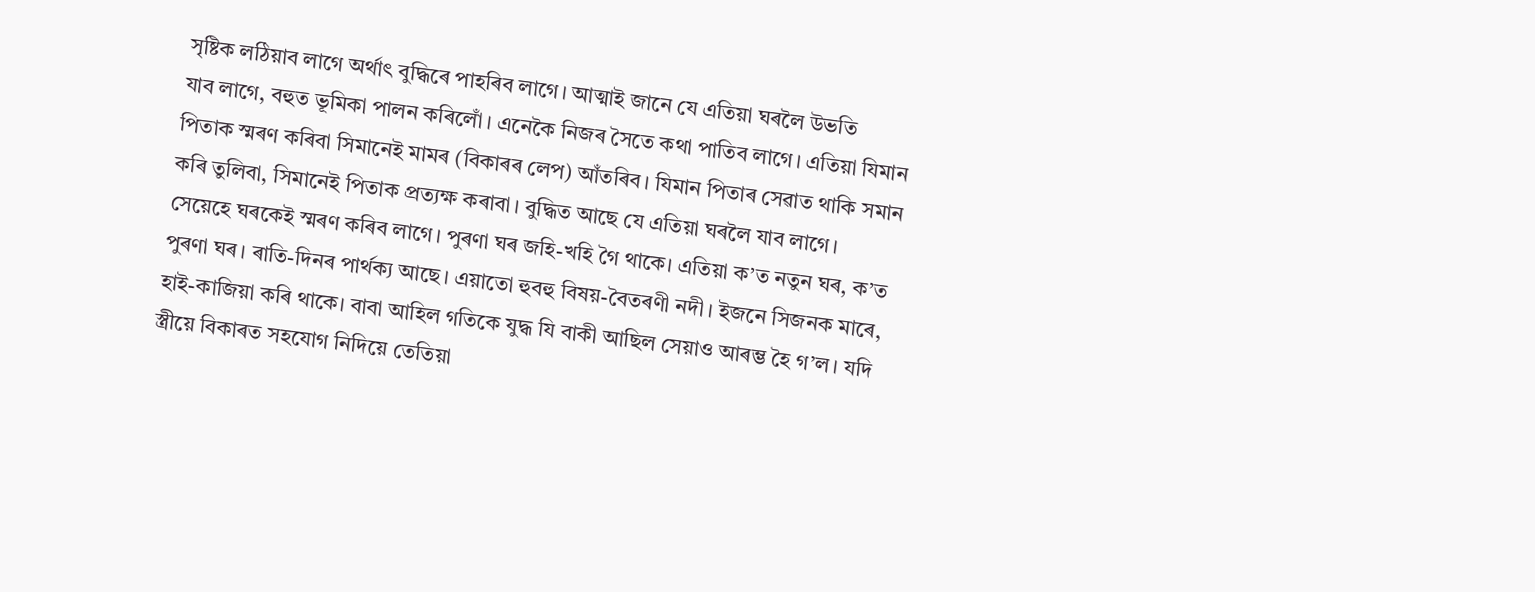সৃষ্টিক লঠিয়াব লাগে অৰ্থাৎ বুদ্ধিৰে পাহৰিব লাগে। আত্মাই জানে যে এতিয়া ঘৰলৈ উভতি
যাব লাগে, বহুত ভূমিকা পালন কৰিলোঁ। এনেকৈ নিজৰ সৈতে কথা পাতিব লাগে। এতিয়া যিমান
পিতাক স্মৰণ কৰিবা সিমানেই মামৰ (বিকাৰৰ লেপ) আঁতৰিব। যিমান পিতাৰ সেৱাত থাকি সমান
কৰি তুলিবা, সিমানেই পিতাক প্ৰত্যক্ষ কৰাবা। বুদ্ধিত আছে যে এতিয়া ঘৰলৈ যাব লাগে।
সেয়েহে ঘৰকেই স্মৰণ কৰিব লাগে। পুৰণা ঘৰ জহি-খহি গৈ থাকে। এতিয়া ক’ত নতুন ঘৰ, ক’ত
পুৰণা ঘৰ। ৰাতি-দিনৰ পাৰ্থক্য আছে। এয়াতো হুবহু বিষয়-বৈতৰণী নদী। ইজনে সিজনক মাৰে,
হাই-কাজিয়া কৰি থাকে। বাবা আহিল গতিকে যুদ্ধ যি বাকী আছিল সেয়াও আৰম্ভ হৈ গ’ল। যদি
স্ত্ৰীয়ে বিকাৰত সহযোগ নিদিয়ে তেতিয়া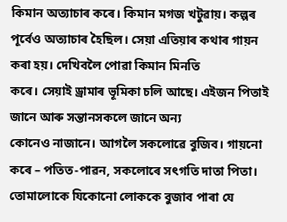কিমান অত্যাচাৰ কৰে। কিমান মগজ খটুৱায়। কল্পৰ
পূৰ্বেও অত্যাচাৰ হৈছিল। সেয়া এতিয়াৰ কথাৰ গায়ন কৰা হয়। দেখিবলৈ পোৱা কিমান মিনতি
কৰে। সেয়াই ড্ৰামাৰ ভূমিকা চলি আছে। এইজন পিতাই জানে আৰু সন্তানসকলে জানে অন্য
কোনেও নাজানে। আগলৈ সকলোৱে বুজিব। গায়নো কৰে – পতিত-পাৱন, সকলোৰে সৎগতি দাতা পিতা।
তোমালোকে যিকোনো লোককে বুজাব পাৰা যে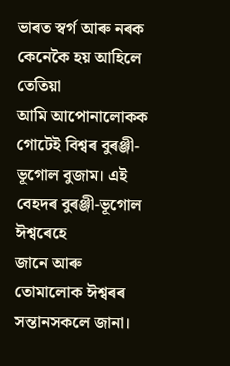ভাৰত স্বৰ্গ আৰু নৰক কেনেকৈ হয় আহিলে তেতিয়া
আমি আপোনালোকক গোটেই বিশ্বৰ বুৰঞ্জী-ভূগোল বুজাম। এই বেহদৰ বুৰঞ্জী-ভূগোল ঈশ্বৰেহে
জানে আৰু তোমালোক ঈশ্বৰৰ সন্তানসকলে জানা।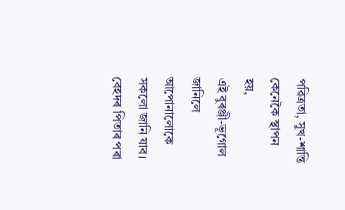পৱিত্ৰতা, সুখ-শান্তি কেনেকৈ স্থাপন হয়,
এই বুৰঞ্জী-ভূগোল জানিলে আপোনালোকে সকলো জানি যাব। বেহদৰ পিতাৰ পৰা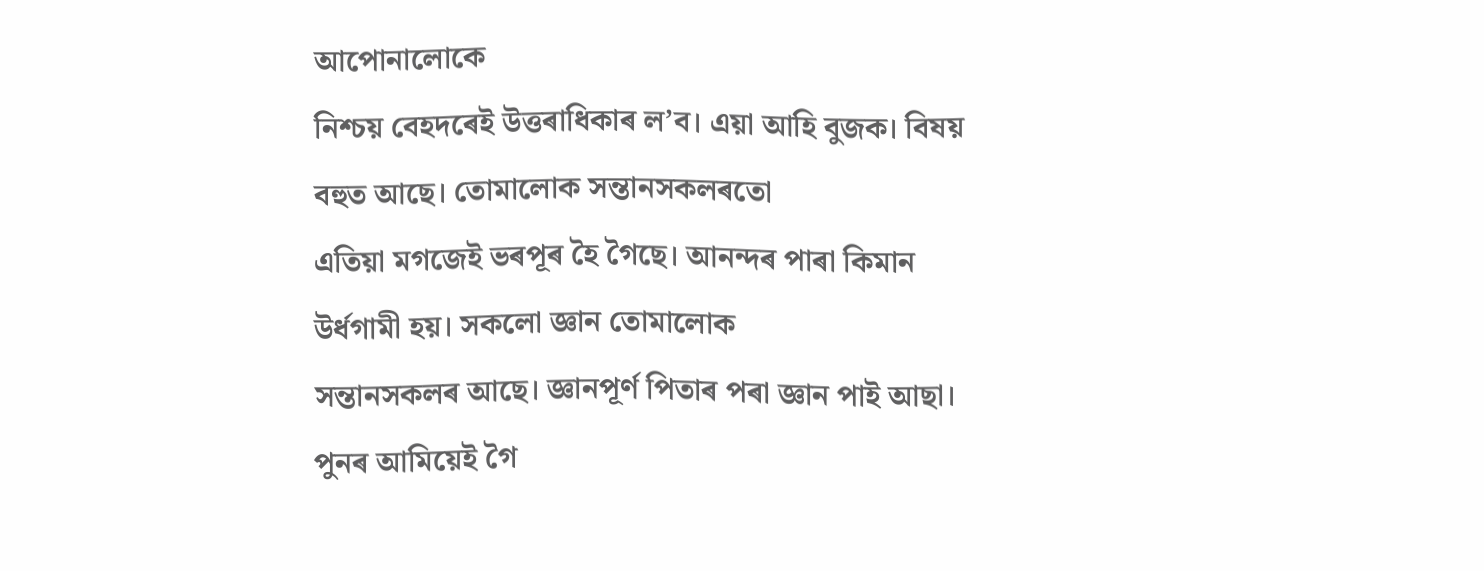আপোনালোকে
নিশ্চয় বেহদৰেই উত্তৰাধিকাৰ ল’ব। এয়া আহি বুজক। বিষয় বহুত আছে। তোমালোক সন্তানসকলৰতো
এতিয়া মগজেই ভৰপূৰ হৈ গৈছে। আনন্দৰ পাৰা কিমান উৰ্ধগামী হয়। সকলো জ্ঞান তোমালোক
সন্তানসকলৰ আছে। জ্ঞানপূৰ্ণ পিতাৰ পৰা জ্ঞান পাই আছা। পুনৰ আমিয়েই গৈ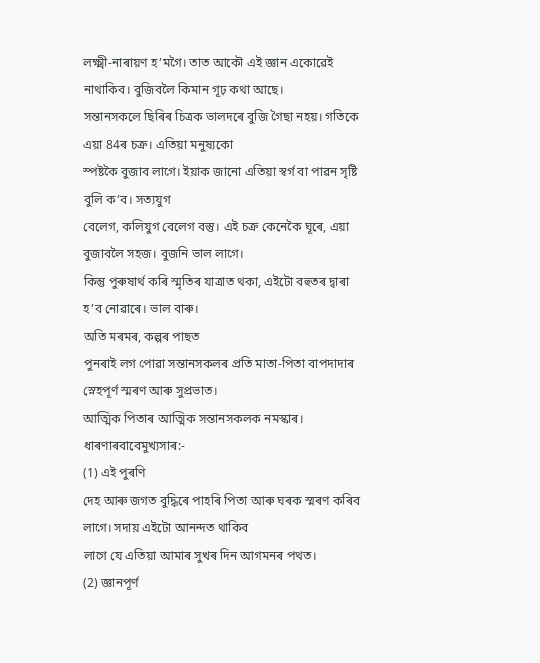লক্ষ্মী-নাৰায়ণ হ’মগৈ। তাত আকৌ এই জ্ঞান একোৱেই নাথাকিব। বুজিবলৈ কিমান গূঢ় কথা আছে।
সন্তানসকলে ছিৰিৰ চিত্ৰক ভালদৰে বুজি গৈছা নহয়। গতিকে এয়া 84ৰ চক্ৰ। এতিয়া মনুষ্যকো
স্পষ্টকৈ বুজাব লাগে। ইয়াক জানো এতিয়া স্বৰ্গ বা পাৱন সৃষ্টি বুলি ক’ব। সত্যযুগ
বেলেগ, কলিযুগ বেলেগ বস্তু। এই চক্ৰ কেনেকৈ ঘূৰে, এয়া বুজাবলৈ সহজ। বুজনি ভাল লাগে।
কিন্তু পুৰুষাৰ্থ কৰি স্মৃতিৰ যাত্ৰাত থকা, এইটো বহুতৰ দ্বাৰা হ’ব নোৱাৰে। ভাল বাৰু।
অতি মৰমৰ, কল্পৰ পাছত
পুনৰাই লগ পোৱা সন্তানসকলৰ প্ৰতি মাতা-পিতা বাপদাদাৰ স্নেহপূৰ্ণ স্মৰণ আৰু সুপ্ৰভাত।
আত্মিক পিতাৰ আত্মিক সন্তানসকলক নমস্কাৰ।
ধাৰণাৰবাবেমুখ্যসাৰ:-
(1) এই পুৰণি
দেহ আৰু জগত বুদ্ধিৰে পাহৰি পিতা আৰু ঘৰক স্মৰণ কৰিব লাগে। সদায় এইটো আনন্দত থাকিব
লাগে যে এতিয়া আমাৰ সুখৰ দিন আগমনৰ পথত।
(2) জ্ঞানপূৰ্ণ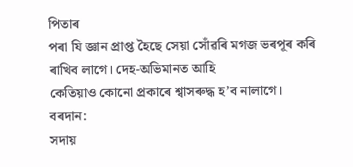পিতাৰ
পৰা যি জ্ঞান প্ৰাপ্ত হৈছে সেয়া সোঁৱৰি মগজ ভৰপূৰ কৰি ৰাখিব লাগে। দেহ-অভিমানত আহি
কেতিয়াও কোনো প্ৰকাৰে শ্বাসৰুদ্ধ হ’ব নালাগে।
বৰদান:
সদায়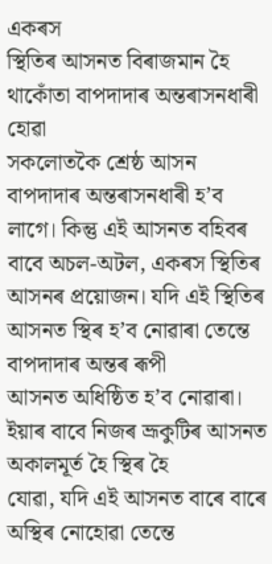একৰস
স্থিতিৰ আসনত বিৰাজমান হৈ থাকোঁতা বাপদাদাৰ অন্তৰাসনধাৰী হোৱা
সকলোতকৈ শ্ৰেষ্ঠ আসন
বাপদাদাৰ অন্তৰাসনধাৰী হ’ব লাগে। কিন্তু এই আসনত বহিবৰ বাবে অচল-অটল, একৰস স্থিতিৰ
আসনৰ প্ৰয়োজন। যদি এই স্থিতিৰ আসনত স্থিৰ হ’ব নোৱাৰা তেন্তে বাপদাদাৰ অন্তৰ ৰূপী
আসনত অধিষ্ঠিত হ’ব নোৱাৰা। ইয়াৰ বাবে নিজৰ ভ্ৰূকুটিৰ আসনত অকালমূৰ্ত হৈ স্থিৰ হৈ
যোৱা, যদি এই আসনত বাৰে বাৰে অস্থিৰ নোহোৱা তেন্তে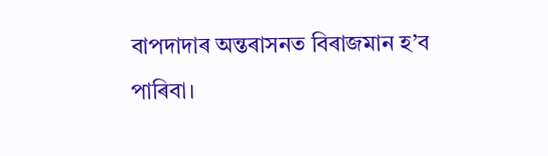বাপদাদাৰ অন্তৰাসনত বিৰাজমান হ’ব
পাৰিবা।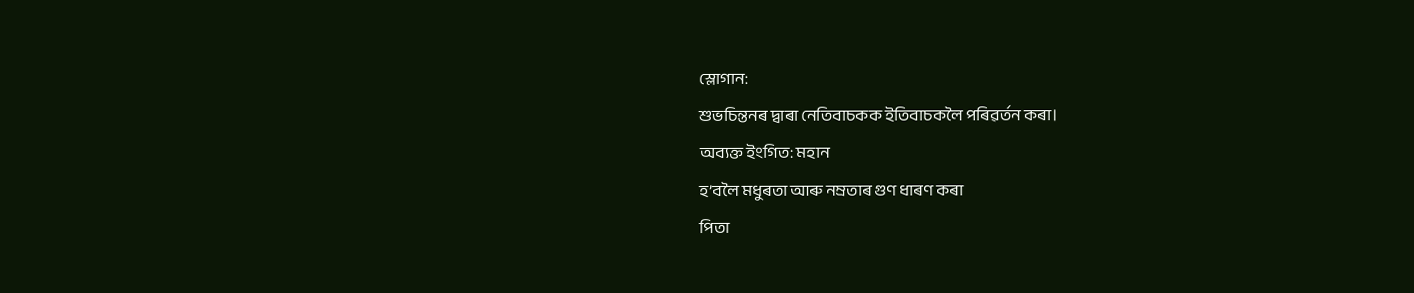স্লোগান:
শুভচিন্তনৰ দ্বাৰা নেতিবাচকক ইতিবাচকলৈ পৰিৱৰ্তন কৰা।
অব্যক্ত ইংগিত: মহান
হ’বলৈ মধুৰতা আৰু নম্ৰতাৰ গুণ ধাৰণ কৰা
পিতা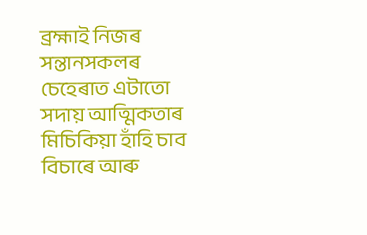ব্ৰহ্মাই নিজৰ
সন্তানসকলৰ চেহেৰাত এটাতো সদায় আত্মিকতাৰ মিচিকিয়া হাঁহি চাব বিচাৰে আৰু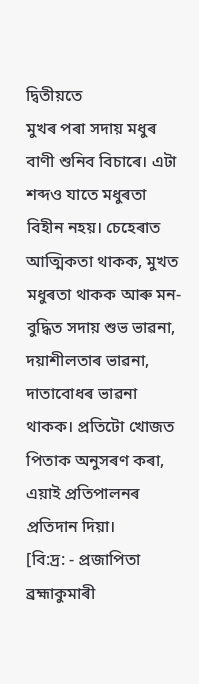দ্বিতীয়তে
মুখৰ পৰা সদায় মধুৰ বাণী শুনিব বিচাৰে। এটা শব্দও যাতে মধুৰতা বিহীন নহয়। চেহেৰাত
আত্মিকতা থাকক, মুখত মধুৰতা থাকক আৰু মন-বুদ্ধিত সদায় শুভ ভাৱনা, দয়াশীলতাৰ ভাৱনা,
দাতাবোধৰ ভাৱনা থাকক। প্ৰতিটো খোজত পিতাক অনুসৰণ কৰা, এয়াই প্ৰতিপালনৰ প্ৰতিদান দিয়া।
[বি:দ্ৰ: - প্ৰজাপিতা
ব্ৰহ্মাকুমাৰী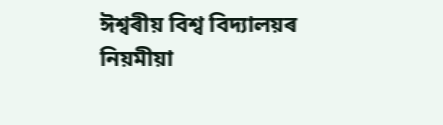ঈশ্বৰীয় বিশ্ব বিদ্যালয়ৰ নিয়মীয়া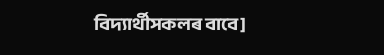বিদ্যাৰ্থীসকলৰ বাবে]